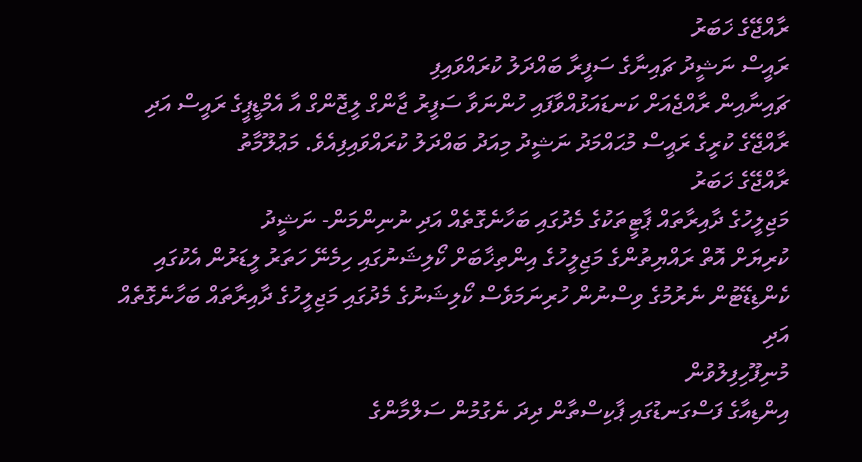ރާއްޖޭގެ ޚަބަރު
ރައީސް ނަޝީދު ޗައިނާގެ ސަފީރާ ބައްދަލު ކުރައްވައިފި
ޗައިނާއިން ރާއްޖެއަށް ކަނޑައަޅުއްވާފައި ހުންނަވާ ސަފީރު ޖާންގް ލީޖޮންގް އާ އެމްޑީޕީގެ ރައީސް އަދި ރާއްޖޭގެ ކުރީގެ ރައީސް މުޙައްމަދު ނަޝީދު މިއަދު ބައްދަލު ކުރައްވައިފިއެވެ. މަޢުލޫމާތު
ރާއްޖޭގެ ޚަބަރު
މަޖިލީހުގެ ދާއިރާތައް ޕާޓީތަކުގެ މެދުގައި ބަހާނެގޮތެއް އަދި ނުނިންމަން- ނަޝީދު
ކުރިޔަށް އޮތް ރައްޔިތުންގެ މަޖިލީހުގެ އިންތިޚާބަށް ކޯލިޝަނުގައި ހިމެނޭ ހަތަރު ލީޑަރުން އެކުގައި ކެންޑިޑޭޓުން ނެރުމުގެ ވިސްނުން ހުރިނަމަވެސް ކޯލިޝަނުގެ މެދުގައި މަޖިލީހުގެ ދާއިރާތައް ބަހާނެގޮތެއް އަދި
މުނިފޫހިފިލުވުން
އިންޑިއާގެ ފަސްގަނޑުގައި ޕާކިސްތާން ދިދަ ނެގުމުން ސަލްމާންގެ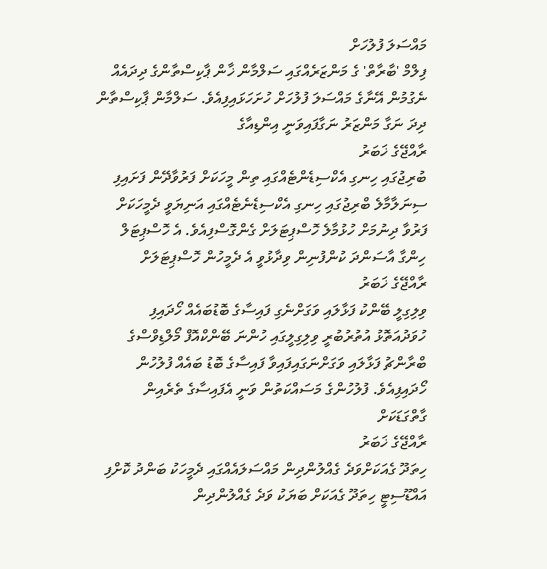މައްސަލަ ފުލުހަށް
ފިލްމް 'ބާރާތް' ގެ މަންޒަރެއްގައި ސަލްމާން ޚާން ޕާކިސްތާންގެ ދިދައެއް ނެގުމުން އޭނާގެ މައްސަލަ ފުލުހަށް ހުށަހަޅައިފިއެވެ. ސަލްމާން ޕާކިސްތާން ދިދަ ނަގާ މަންޒަރު ނަގާފައިވަނީ އިންޑިއާގެ
ރާއްޖޭގެ ޚަބަރު
ބުރިޖުގައި ހިނގި އެކްސިޑެންޓެއްގައި ތިން މީހަކަށް ފަރުވާދޭން ފަށައިފި
ސިނަލާމާލެ ބްރިޖުގައި ހިނގި އެކްސިޑެނެޓެއްގައި އަނިޔަވީ ދެމީހަކަށް ފަރުވާ ދިނުމަށް ހުޅުމާލެ ހޮސްޕިޓަލަށް ގެންގޮސްފިއެވެ. އެ ހޮސްޕިޓަލް ހިންގާ އާސަންދަ ކުންފުނިން ވިދާޅުވީ އެ ދެމީހުން ހޮސްޕިޓަލަށް
ރާއްޖޭގެ ޚަބަރު
ވިލިގިލީ ބޭންކު ފަޅާލައި ވަގަށްނެގި ފައިސާގެ ބޮޑުބައެއް ހޯދައިފި
ހުވަދުއަތޮޅު އުތުރުބުރީ ވިލިގިލީގައި ހުންނަ ބޭންކްއޮފް މޯލްޑިވްސްގެ ބްރާންޗު ފަޅާލައި ވަގަށްނަގައިފައިވާ ފައިސާގެ ބޮޑު ބައެއް ފުލުހުން ހޯދައިފިއެވެ. ފުލުހުންގެ މަސައްކަތުން ވަނީ އެފައިސާގެ ތެރެއިން ގާތްގަޑަކަށް
ރާއްޖޭގެ ޚަބަރު
ހިތަދޫ ގެއަކަށްވަދެ ގެއްލުންދިން މައްސަލައެއްގައި ދެމީހަކު ބަންދު ކޮށްފި
އައްޑޫސިޓީ ހިތަދޫ ގެއަކަށް ބަޔަކު ވަދެ ގެއްލުންދިން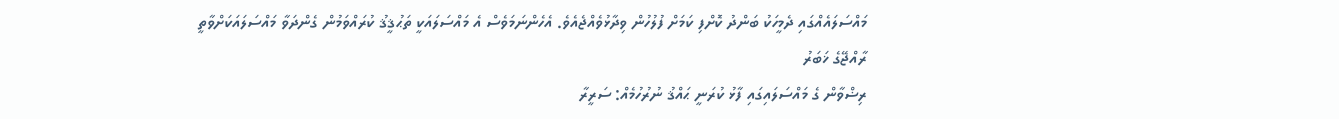މައްސަލައެއްގައި ދެމީހަކު ބަންދު ކޮށްފި ކަމަށް ފުލުހުން ވިދާޅުވެއްޖެއެވެ. އެހެންނަމަވެސް އެ މައްސަލައަކީ ތަޙުޤީޤު ކުރައްވަމުން ގެންދަވާ މައްސަލައަކަށްވާތީ
ރާއްޖޭގެ ޚަބަރު
ރިޟްވާން ގެ މައްސަލައިގައި ފާޅު ކުރަނީ ޙައްޤު ނުރުހުމެއް: ސަރީރާ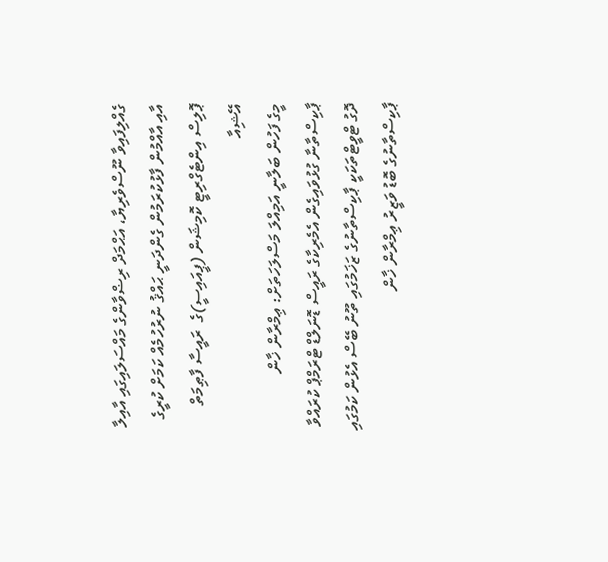ގެއްލިފައިވާ ނޫސްވެރިޔާ، އަޙްމަދް ރިޟްވާންގެ މައްސަލައިގައި އާއިލާ އާއި އާއްމުން ފާޅުކުރަމުން ގެންދަނީ ޙައްޤު ނުރުހުމެއް ކަމަށް ކުރީގެ ޕޮލިސް އިންޓެގްރިޓީ ކޮމިޝަން (ޕީއައިސީ)ގެ  ރައީސާ ފާޠިމަތް
އޭޝިއާ
މީގެ ފަހުން ބަލާނީ އަމިއްލަ މަސްލަހަތަށް: ޢިމްރާން ޚާން
ޕާކިސްތާނާ ގުޅުވައިގެން އެމެރިކާގެ ރައީސް ޑޮނަލްޑް ޓްރަމްޕް ކުރައްވާ ދޮގު ޓްވީޓްތަކަކީ ޕާކިސްތާނުގެ ޒަޚަމުގައި ތޫނު ބޭސް އެޅުން ކަމުގައި ޕާކިސްތާނުގެ ބޮޑު ވަޒީރު ޢިމްރާން ޚާން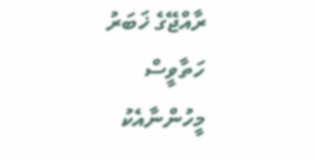ރާއްޖޭގެ ޚަބަރު
ހަތާވީސް މީހުންނާއެކު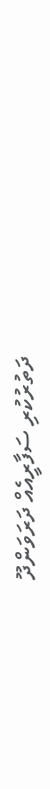ދަތުރުކުރި ސަފާރީއެއް ދަރަވަންދޫ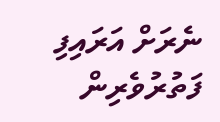ނެރަށް އަރައިފި
ފަތުރުވެރިން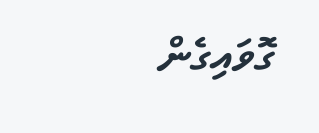ގޮވައިގެން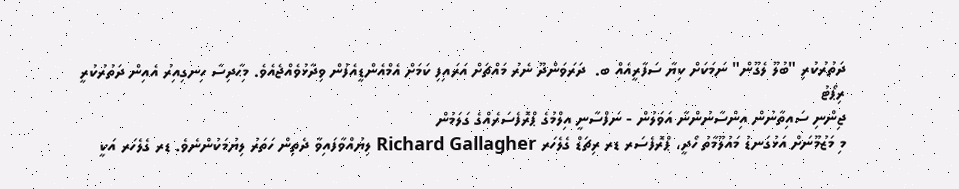ދަތުރުކުރި "ބުލޫ ލެގޫން" ނަމަކަށް ކިޔާ ސަފާރީއެއް ބ.  ދަރަވަންދޫ ނެރު މައްޗަށް އަރައިފި ކަމަށް އެމްއެންޑީއެފުން ވިދާޅުވެއްޖެއެވެ. މިޙާދިސާ ހިނގިއިރު އެއިން ދަތުރުކުރީ
ރިޕޯޓު
ޖިންނި ސައިތާނުން އިންސާނުންނާ އަވަލުން - ނަފްސާނީ އިލްމުގެ ޕްރޮފެސަރެއްގެ ގަލަމުން
މި މަޒުމޫނަށް އަޅުގަނޑު މައުލޫމާތު ހޯދީ، ޕްރޮފެސަރ ޑރ ރިޗަޑް ގެލެހަރ Richard Gallagher ލިޔުއްވާފައިވާ ދެތިން ހަތަރު ލިޔުމަކުންނެވެ. ޑރ ގެލެހަރ އަކީ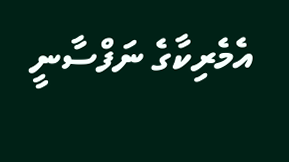އެމެރިކާގެ ނަފްސާނީ